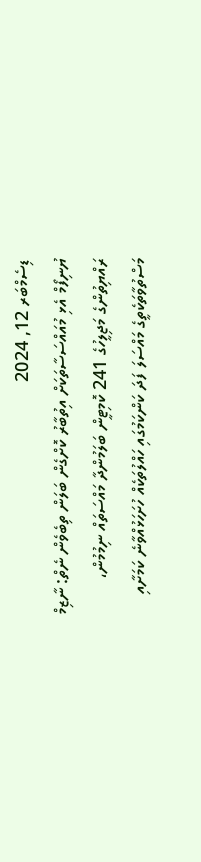ޑިސެމްބަރ 12, 2024
ޔުނިފޯމް އެޅި މުއައްސަސާތަކަށް އިތުބާރު ކޮށްގެން ބަލަން ތިބެވެން ނެތް: ނާޒިމް
ރައްޔިތުންގެ މަޖިލީހުގެ 241 ކޮމިޓީން ބަލަމުންދާ މައްސަތައް ނިމުމުން، މަސްތުވާތަކެތީގެ މައްސަލަ ފަދަ ކަންކަމުގައި ހައްލުތަކެއް ހުށަހަޅުއްވާނެ ކަމަށާއި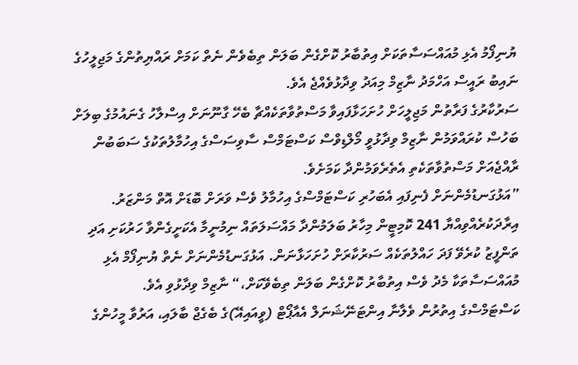ޔުނިފޯމު އެޅި މުއައްސަސާތަކަށް އިތުބާރު ކޮށްގެން ބަލަން ތިބެވެން ނެތް ކަމަށް ރައްޔިތުންގެ މަޖިލީހުގެ ނައިބު ރައީސް އަހްމަދު ނާޒިމް މިއަދު ވިދާޅުވެއްޖެ އެވެ.
ސަރުކާރުގެ ފަރާތުން މަޖިލީހަށް ހުށަހަޅާފައިވާ މަސްތުވާތަކެއްޗާ ބެހޭ ގާނޫނަށް އިސްލާހު ގެނައުމުގެ ބިލަށް ބަހުސް ކުރައްވަމުން ނާޒިމް ވިދާޅުވީ މޯލްޑިވްސް ކަސްޓަމްސް ސާވިސަސްގެ އިހުމާލުތަކުގެ ސަބަބުން ރާއްޖެއަށް މަސްތުވާތަކެތި އެތެރެވަމުންދާ ކަމަށެވެ.
”އަޅުގަނޑުމެންނަށް ފެނިފައި އެބަހުރި ކަސްޓަމްސްގެ އިހުމާލު ވެސް ވަރަށް ބޮޑަށް އޮތް މަންޒަރު. އިރާދަކުރެއްވިއްޔާ 241 ކޮމިޓީން މިހާރު ބަލަމުންދާ މައްސަލަތައް ނިމުނީމާ އެކަށީގެންވާ ހަރުކަށި އަދި ތަންފީޒު ކުރެވޭ ފަދަ ހައްލުތަކެއް ސަރުކާރަށް ހުށަހަޅާނަން. އަޅުގަނޑުމެންނަށް ނެތް ޔުނިފޯމް އެޅި މުއައްސަސާތަކާ މެދު ވެސް އިތުބާރު ކޮށްގެން ބަލަން ތިބެވޭކަށް،“ ނާޒިމް ވިދާޅުވި އެވެ.
ކަސްޓަމްސްގެ އިތުރުން ވެލާނާ އިންޓަނޭޝަނަލް އެއާޕޯޓް (ވީއައިއޭ)ގެ ބެގެޖް ބާލައި، އަރުވާ މީހުންގެ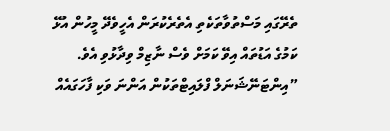ތެރޭގައި މަސްތުވާތަކެތި އެތެރެކުރަން އެހީވެދޭ މީހުން އުޅޭ ކަމުގެ އަޑުތައް އިވޭ ކަމަށް ވެސް ނާޒިމް ވިދާޅުވި އެވެ.
”އިންޓަނޭޝަނަލް ފްލައިޓްތަކުން އަންނަ ވަކި ފާހަގައެއް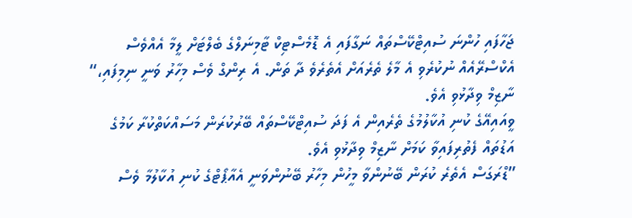ޖަހާފައި ހުންނަ ސުއިޓްކޭސްތައް ނަގާފައި އެ ޑޮމެސްޓިކް ޓާމިނަލްގެ ބެލްޓަށް ލީމާ އެއްވެސް އެކްސްރޭއެއް ނުކުރެވި އެ މާލެ ތެރެއަށް އެތެރެވެ ދާ ތަން. އެ ރިންގް ވެސް މިހާރު ވަނީ ނިމިފައި،“ ނާޒިމް ވިދާޅުވި އެވެ.
ވީއައިއޭގެ ކުނި އުކާލުމުގެ ތެރެއިން އެ ފަދަ ސުއިޓްކޭސްތައް ބޭރުކުރަން މަސައްކަތްކުރާ ކަމުގެ އަޑުތައް ފެތުރިފައިވާ ކަމަށް ނާޒިމް ވިދާޅުވި އެވެ.
”ޑްރަގަސް އެތެރެ ކުރަން ބޭނުންވާ މީހުން މިހާރު ބޭނުންވަނީ އެއާޕޯޓްގެ ކުނި އުކާލުމާ ވެސް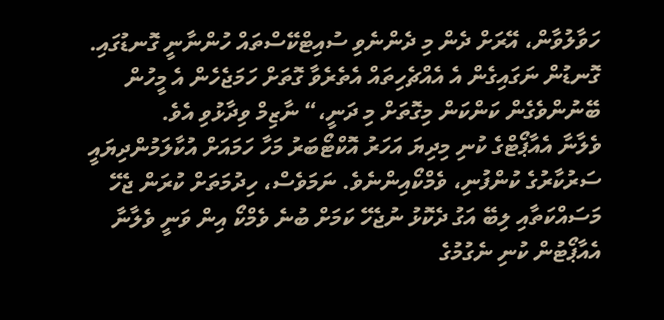ހަވާލުވާން، އޭރަށް ދެން މި ދެންނެވި ސުއިޓްކޭސްތައް ހުންނާނީ ގޮނޑުގައި. ގޮނޑުން ނަގައިގެން އެ އެއްޗެހިތައް އެތެރެވާ ގޮތަށް ހަމަޖެހެން އެ މީހުން ބޭނުންވެގެން ކަންކަން މިގޮތަށް މި ދަނީ،“ ނާޒިމް ވިދާޅުވި އެވެ.
ވެލާނާ އެއާޕޯޓްގެ ކުނި މިދިޔަ އަހަރު އޮކްޓޯބަރު މަހާ ހަމައަށް އުކާލަމުންދިޔައީ ސަރުކާރުގެ ކުންފުނި، ވެމްކޯއިންނެވެ. ނަމަވެސް، ހިދުމަތަށް ކުރަން ޖެހޭ މަސައްކަތާއި ލިބޭ އަގު ދެކޮޅު ނުޖެހޭ ކަމަށް ބުނެ ވެމްކޯ އިން ވަނީ ވެލާނާ އެއާޕޯޓުން ކުނި ނެގުމުގެ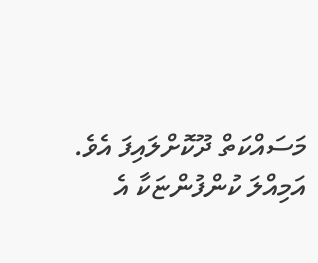މަސައްކަތް ދޫކޮށްލައިފަ އެވެ. އަމިއްލަ ކުންފުންޏަކާ އެ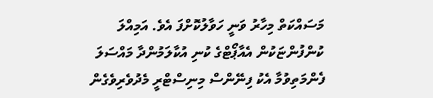މަސައްކަތް މިހާރު ވަނީ ހަވާލުކޮށްފަ އެވެ. އަމިއްލަ ކުންފުންޏަކުން އެއާޕޯޓްގެ ކުނި އުކާލަމުންދާ މައްސަލަ ފެންމަތިވުމާ އެކު ފިނޭންސް މިނިސްޓްރީ މެދުވެރިވެގެން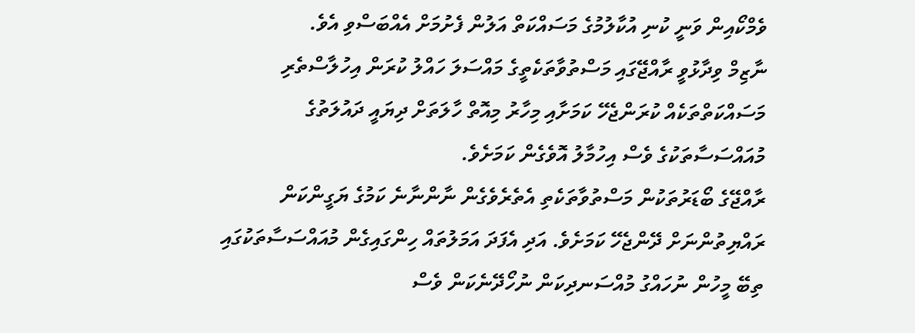ވެމްކޯއިން ވަނީ ކުނި އުކާލުމުގެ މަސައްކަތް އަލުން ފެށުމަށް އެއްބަސްވި އެވެ.
ނާޒިމް ވިދާޅުވީ ރާއްޖޭގައި މަސްތުވާތަކެތީގެ މައްސަލަ ހައްލު ކުރަން އިހުލާސްތެރި މަސައްކަތްތަކެއް ކުރަންޖެހޭ ކަމަށާއި މިހާރު މިއޮތް ހާލަތަށް ދިޔައީ ދައުލަތުގެ މުއައްސަސާތަކުގެ ވެސް އިހުމާލު އޮވެގެން ކަމަށެވެ.
ރާއްޖޭގެ ބޯޑަރުތަކުން މަސްތުވާތަކެތި އެތެރެވެގެން ނާންނާނެ ކަމުގެ ޔަގީންކަން ރައްޔިތުންނަށް ދޭންޖެހޭ ކަމަށެވެ. އަދި އެފަދަ އަމަލުތައް ހިންގައިގެން މުއައްސަސާތަކުގައި ތިބޭ މީހުން ނުހައްގު މުއްސަނދިކަން ނުހޯދޭނެކަން ވެސް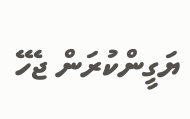ޔަގީންކުރަން ޖެހޭ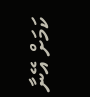ކަމަށް އޭނާ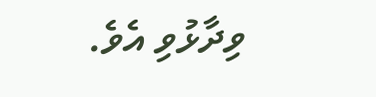ވިދާޅުވި އެވެ.